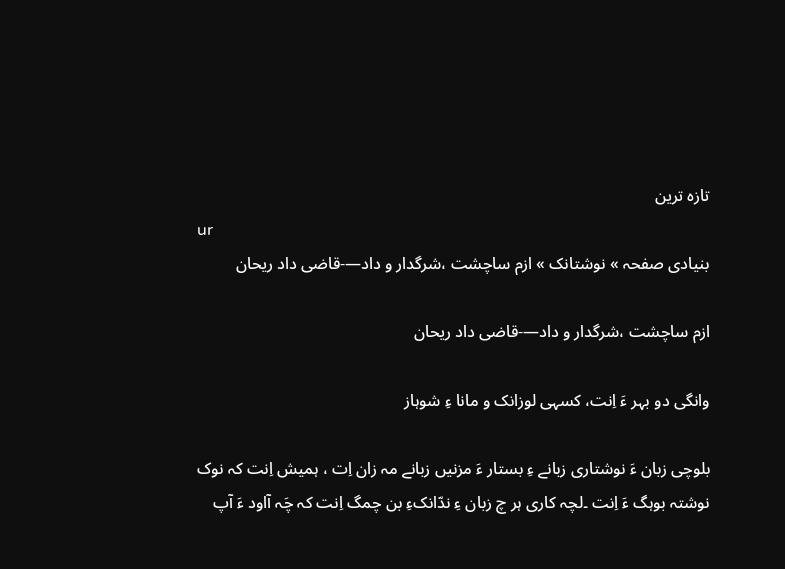تازہ ترین
ur
بنیادی صفحہ » نوشتانک » ازم ساچشت ،شرگدار و داد—-قاضی داد ریحان

ازم ساچشت ،شرگدار و داد—-قاضی داد ریحان

وانگی دو بہر ءَ اِنت، کسہی لوزانک و مانا ءِ شوہاز

بلوچی زبان ءَ نوشتاری زبانے ءِ بستار ءَ مزنیں زبانے مہ زان اِت ، ہمیش اِنت کہ نوک نوشتہ بوہگ ءَ اِنت ۔لچہ کاری ہر چ زبان ءِ ندّانکءِ بن چمگ اِنت کہ چَہ آاود ءَ آپ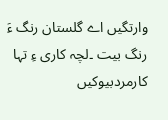وارتگیں اے گلستان رنگ ءَ رنگ بیت ۔لچہ کاری ءِ تہا کارمردبیوکیں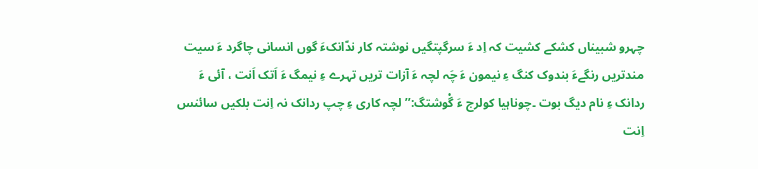چہرو شبیناں کشکے کشیت کہ اِد ءَ سرگپتگیں نوشتہ کار ندّانکءَ گوں انسانی چاگرد ءَ سیت مندتریں رنگےءَ بندوک کنگ ءِ نیمون ءَ چَہ لچہ ءَ آزات تریں تہرے ءِ نیمگ ءَ اَتک اَنت ، آئی ءَ ردانک ءِ نام دیگ بوت ۔چوناہیا کولرج ءَ گْوشتگ:’’ لچہ کاری ءِ چپ ردانک نہ اِنت بلکیں سائنس اِنت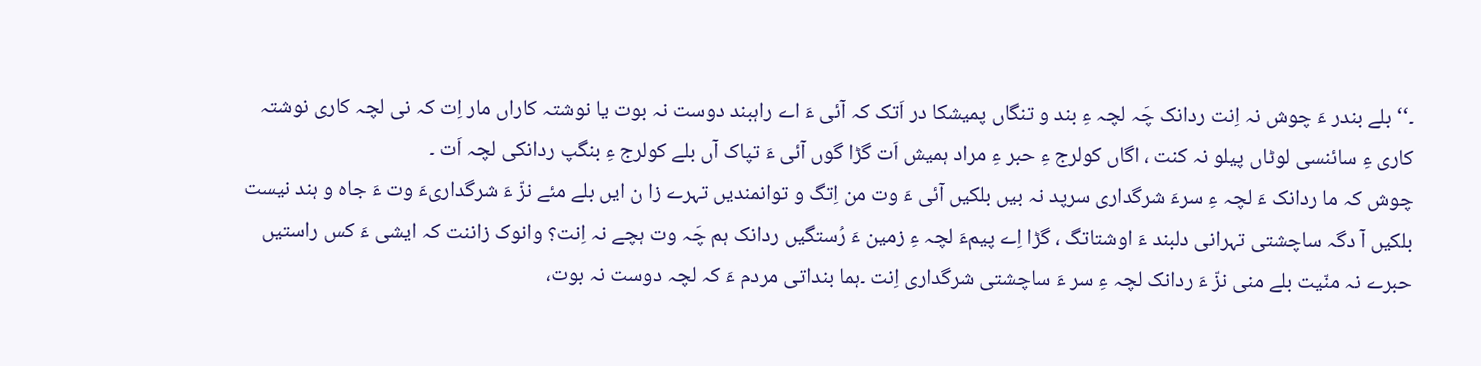۔‘‘ بلے بندر ءَ چوش نہ اِنت ردانک چَہ لچہ ءِ بند و تنگاں پمیشکا در اَتک کہ آئی ءَ اے راہبند دوست نہ بوت یا نوشتہ کاراں مار اِت کہ نی لچہ کاری نوشتہ کاری ءِ سائنسی لوٹاں پیلو نہ کنت ، اگاں کولرج ءِ حبر ءِ مراد ہمیش اَت گڑا گوں آئی ءَ تپاک آں بلے کولرج ءِ بنگپ ردانکی لچہ اَت ۔
چوش کہ ما ردانک ءَ لچہ ءِ سرءَ شرگداری سرپد نہ بیں بلکیں آئی ءَ وت من اِتگ و توانمندیں تہرے زا ن ایں بلے مئے نزّ ءَ شرگداریءَ وت ءَ جاہ و ہند نیست بلکیں آ دگہ ساچشتی تہرانی دلبند ءَ اوشتاتگ ، گڑا اِے پیمءَ لچہ ءِ زمین ءَ رُستگیں ردانک ہم چَہ وت ہچے نہ اِنت؟ وانوک زاننت کہ ایشی ءَ کس راستیں حبرے نہ منّیت بلے منی نزّ ءَ ردانک لچہ ءِ سر ءَ ساچشتی شرگداری اِنت ۔ہما بنداتی مردم ءَ کہ لچہ دوست نہ بوت،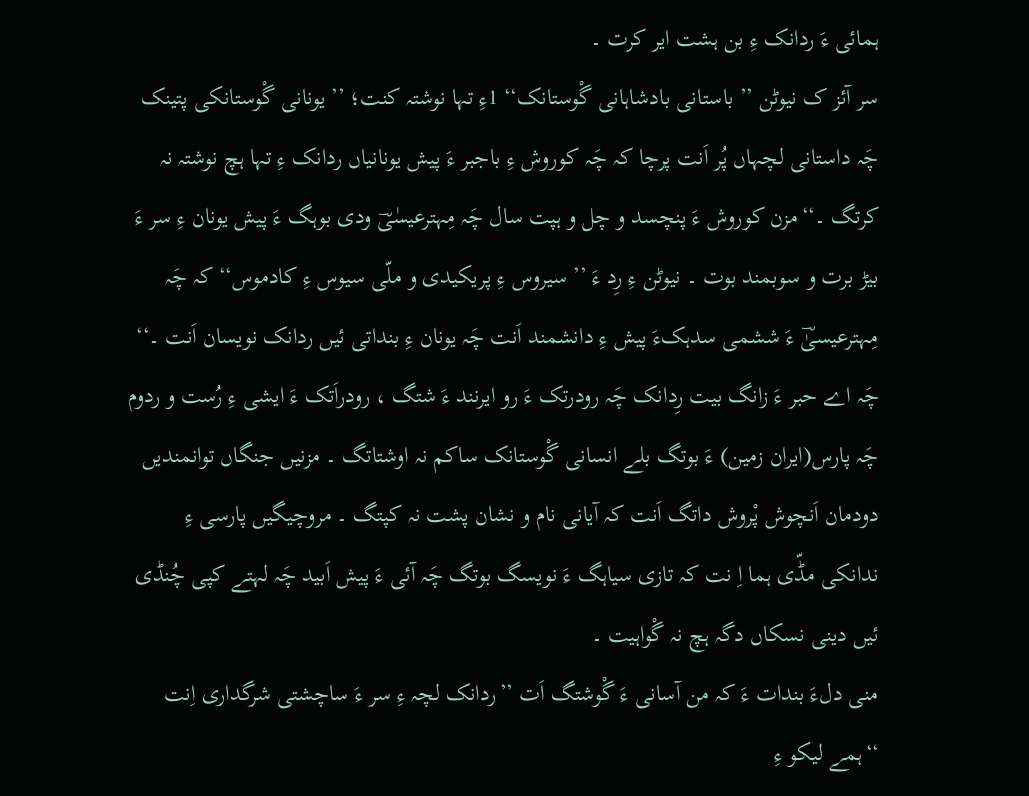ہمائی ءَ ردانک ءِ بن ہشت ایر کرت ۔
سر آئز ک نیوٹن ’’ باستانی بادشاہانی گْوستانک‘‘ 1ءِ تہا نوشتہ کنت؛ ’’ یونانی گْوستانکی پتینک چَہ داستانی لچہاں پُر اَنت پرچا کہ چَہ کوروش ءِ باجبر ءَ پیش یونانیاں ردانک ءِ تہا ہچ نوشتہ نہ کرتگ ۔‘‘مزن کوروش ءَ پنچسد و چل و ہپت سال چَہ مِہترعیسٰیؔ ودی بوہگ ءَ پیش یونان ءِ سر ءَ بیڑ برت و سوبمند بوت ۔ نیوٹن ءِ رِد ءَ ’’ سیروس ءِ پریکیدی و ملّی سیوس ءِ کادموس‘‘ کہ چَہ مِہترعیسیٰؔ ءَ ششمی سدہکءَ پیش ءِ دانشمند اَنت چَہ یونان ءِ بنداتی ئیں ردانک نویسان اَنت ۔‘‘
چَہ اے حبر ءَ زانگ بیت رِدانک چَہ رودرتک ءَ رو ایرنند ءَ شتگ ، رودراَتک ءَ ایشی ءِ رُست و ردوم چَہ پارس(ایران زمین) ءَ بوتگ بلے انسانی گْوستانک ساکم نہ اوشتاتگ ۔ مزنیں جنگاں توانمندیں دودمان اَنچوش پْروش داتگ اَنت کہ آیانی نام و نشان پشت نہ کپتگ ۔ مروچیگیں پارسی ءِ ندانکی مڈّی ہما اِ نت کہ تازی سیاہگ ءَ نویسگ بوتگ چَہ آئی ءَ پیش اَبید چَہ لہتے کپی چُنڈی ئیں دینی نسکاں دگہ ہچ نہ گْواہیت ۔
منی دلءَ بندات ءَ کہ من آسانی ءَ گْوشتگ اَت ’’ردانک لچہ ءِ سر ءَ ساچشتی شرگداری اِنت ‘‘ہمے لیکو ءِ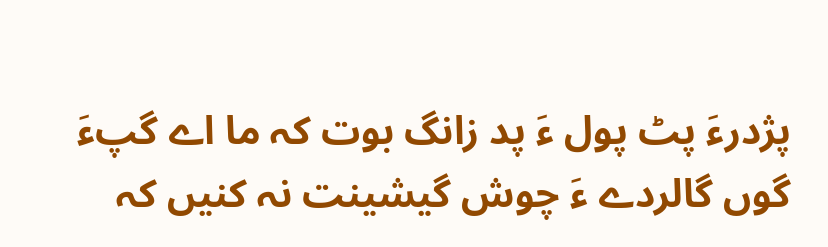پژدرءَ پٹ پول ءَ پد زانگ بوت کہ ما اے گپءَ گوں گالردے ءَ چوش گیشینت نہ کنیں کہ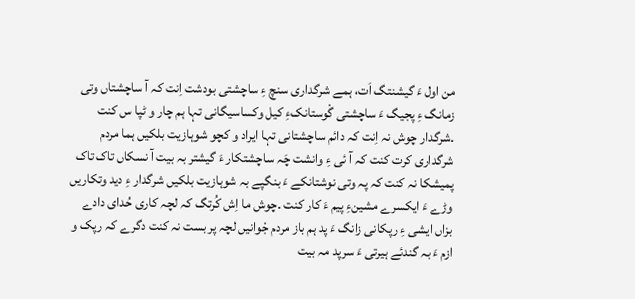من اول ءَ گیشنتگ اَت، ہمے شرگداری سنچ ءِ ساچشتی بودشت اِنت کہ آ ساچشتاں وتی زمانگ ءِ پجیگ ءَ ساچشتی گْوستانکءِ کیل وکساسیگانی تہا ہم چار و ٹپا س کنت ۔شرگدار چوش نہ اِنت کہ دائم ساچشتانی تہا ایراد و کچو شوہازیت بلکیں ہما مردم شرگداری کرت کنت کہ آ ئی ءِ وانشت چَہ ساچشتکار ءَ گیشتر بہ بیت آ نسکاں تاک تاک پمیشکا نہ کنت کہ پہ وتی نوشتانکے ءَ بنگپے بہ شوہازیت بلکیں شرگدار ءِ دید وتکاریں وڑے ءَ ایکسرے مشینءِ پیم ءَ کار کنت ۔چوش ما اِش کُرتگ کہ لچہ کاری حُدای دادے بزاں ایشی ءِ رپکانی زانگ ءَ پد ہم باز مردم جْوانیں لچہ پر بست نہ کنت دگرے کہ رپک و ازم ءَ بہ گندئے ہیرتی ءَ سرپد مہ بیت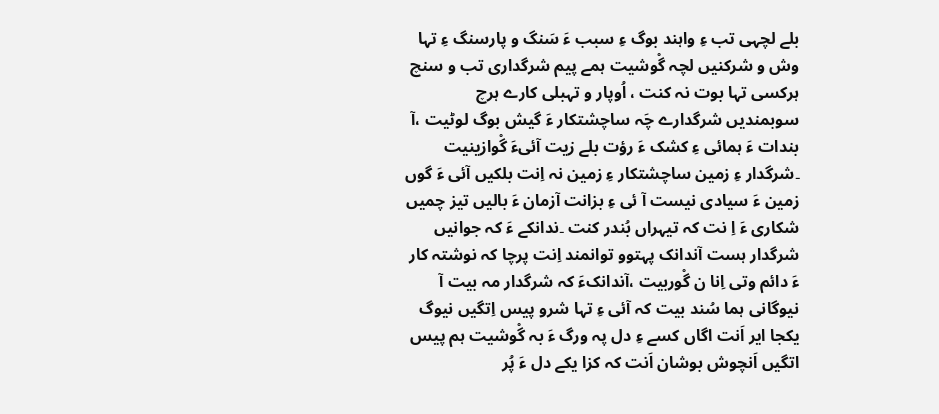بلے لچہی تب ءِ واہند بوگ ءِ سبب ءَ سَنگ و پارسنگ ءِ تہا وش و شرکنیں لچہ گْوشیت ہمے پیم شرگداری تب و سنچ ہرکسی تہا بوت نہ کنت ، اُوپار و تہبلی کارے ہرچ سوبمندیں شرگدارے چَہ ساچشتکار ءَ گیش بوگ لوٹیت ،آ بندات ءَ ہمائی ءِ کشک ءَ رؤت بلے زیت آئیءَ گْوازینیت ۔شرگدار ءِ زمین ساچشتکار ءِ زمین نہ اِنت بلکیں آئی ءَ گوں زمین ءَ سیادی نیست آ ئی ءِ بزانت آزمان ءَ بالیں تیز چمیں شکاری ءَ اِ نت کہ تیہراں بُندر کنت ۔ندانکے ءَ کہ جوانیں شرگدار ہست آندانک پہتوو توانمند اِنت پرچا کہ نوشتہ کار ءَ دائم وتی اِنا ن گْوربیت ،آندانکءَ کہ شرگدار مہ بیت آ نیوگانی ہما سُند بیت کہ آئی ءِ تہا شرو پیس اِتگیں نیوگ یکجا ایر اَنت اگاں کسے ءِ دل پہ ورگ ءَ بہ گْوشیت ہم پیس اتگیں اَنچوش بوشان اَنت کہ کزا یکے دل ءَ پُر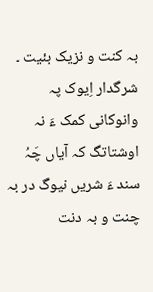بہ کنت و نزیک بئیت ۔
شرگدار اِیوک پہ وانوکانی کمک ءَ نہ اوشتاتگ کہ آیاں چَہُ سند ءَ شریں نیوگ در بہ چنت و بہ دنت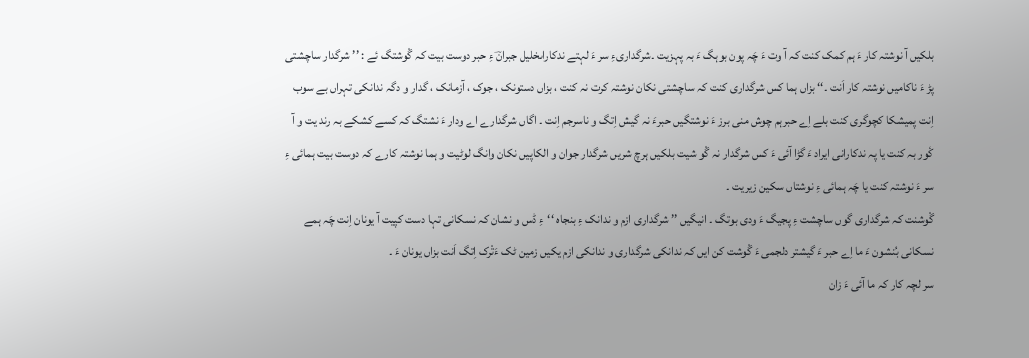بلکیں آ نوشتہ کار ءَ ہم کمک کنت کہ آ وت ءَ چَہ پون بوہگ ءَ بہ پہزیت ۔شرگداریءِ سر ءَ لہتے ندکاراںخلیل جبرانؔ ءِ حبر دوست بیت کہ گْوشتگ ئے : ’’ شرگدار ساچشتی پڑ ءَ ناکامیں نوشتہ کار اَنت ۔‘‘ بزاں ہما کس شرگداری کنت کہ ساچشتی نکان نوشتہ کرت نہ کنت ، بزاں دستونک ، جوک ، آزمانک ، گدار و دگہ ندانکی تہراں بے سوب اِنت پمیشکا کچوگری کنت بلے اِے حبرہم چوش منی برز ءَ نوشتگیں حبرءَ نہ گیش اِتگ و ناسرجم اِنت ۔ اگاں شرگدارے اے ودار ءَ نشتگ کہ کسے کشکے بہ رند یت و آ کٗور بہ کنت یا پہ ندکارانی ایراد ءَ گڑا آئی ءَ کس شرگدار نہ گْو شیت بلکیں ہرچ شریں شرگدار جوان و الکاپیں نکان وانگ لوٹیت و ہما نوشتہ کارے کہ دوست بیت ہمائی ءِ سر ءَ نوشتہ کنت یا چَہ ہمائی ءِ نوشتاں سکین زیریت ۔
گْوشنت کہ شرگداری گوں ساچشت ءِ پجیگ ءَ ودی بوتگ ۔ انیگیں ’’ شرگداری ازم و ندانک ءِ بنجاہ ‘‘ءِ ڈس و نشان کہ نسکانی تہا دست کپیت آ یونان اِنت چَہ ہمے نسکانی بُنشون ءَ ما اِے حبر ءَ گیشتر دلجمی ءَ گْوشت کن ایں کہ ندانکی شرگداری و ندانکی ازم یکیں زمین ٹک ءَتْرک اِتگ اَنت بزاں یونان ءَ ۔
سر لچہ کار کہ ما آئی ءَ زان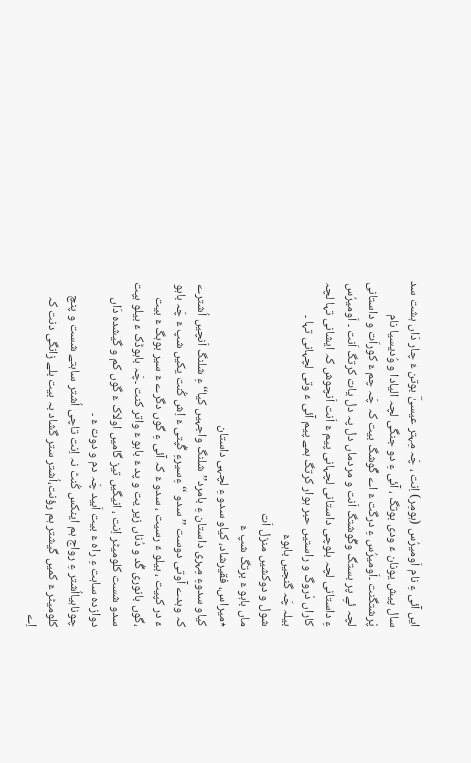ایں آئی ءِ نام اَومیرُس (ہومِر) اِنت ، چَہ مِہتر عیسیٰؔ بوتن ءَ چار دَاں ہشت سد سال پیش یونان ءَ ودی بوتگ ، آئی ءِ دو جنگی لچہ الیادا و وُدیسیا نام پْرشتگنت ۔اَومیرُس ءِ درگت ءَ اے گْوشگ بیت کہ چَہ چم ءَ کوراَت و داستانی لچہ ئےِ پر بستگ وگْوشتگ اَنت و مردماں دل پہ دل یات کرتگ اَنت ۔ اَومیرُس ءِ داستانی لچہ بلوچی داستانی لچہانی پیم ءَ اَنت اَنچوش کہ ایشانی تہا لچہ کاراں دْروگ و راستیں حبر ہوار کرتگ ہمے پیم آئی ءَ وتی لچہانی تہا ۔
بیلہ چَہ گنجیں باہوءَ
شول و دوکشیں منزل اَت
ماں باہو ءَ برتگ شپ ءَ
٭میراس، فقیرشاد، کیاو سدو ءِ لچہی داستان
کیاو سدوءِ مِہری داستان ءِ بامرد’’ شلنگ واجہیں کیا‘‘ ءِ شلنگ اَنچیں اُشترے کہ وہدے آوتی دوست ’’ سدو ‘‘ ءِسیرءِ گُپتی ءَ اِش کُنت یکیں شپ ءَ چَہ باہو ءَ در کپیت ، بیلو ءَ رسیت ، سدو ءَ کہ آئی ءِ گوں دگرے ءَ سیر بوہگ ءَ بیت ،گوں بانوری گُد و دُناں زیر یت و پد ءَ باہو ءَ واتر کنت ۔چَہ باہوڈک ءَ بیلو ہپت سدو شست کلومیٹر اِنت ، انیگیں تیز گامیں اولاک ءَ گوں کم و گیشدہ دَاں دوازدہ ساہت ءِ راہ ءَ بیت اَبید چَہ دم و دوت ءَ ۔
چوناہیااُشتر ءِ رواج ہم اینکس کُنٹ نہ اِنت تاچی اُشتر ساہتے شست و پنچ کلومیٹر ءَ کمیں گیشتر ہم رؤنت،اُشتر ستر گشاد بہ بیت بلے زانگی دنت کہ اِے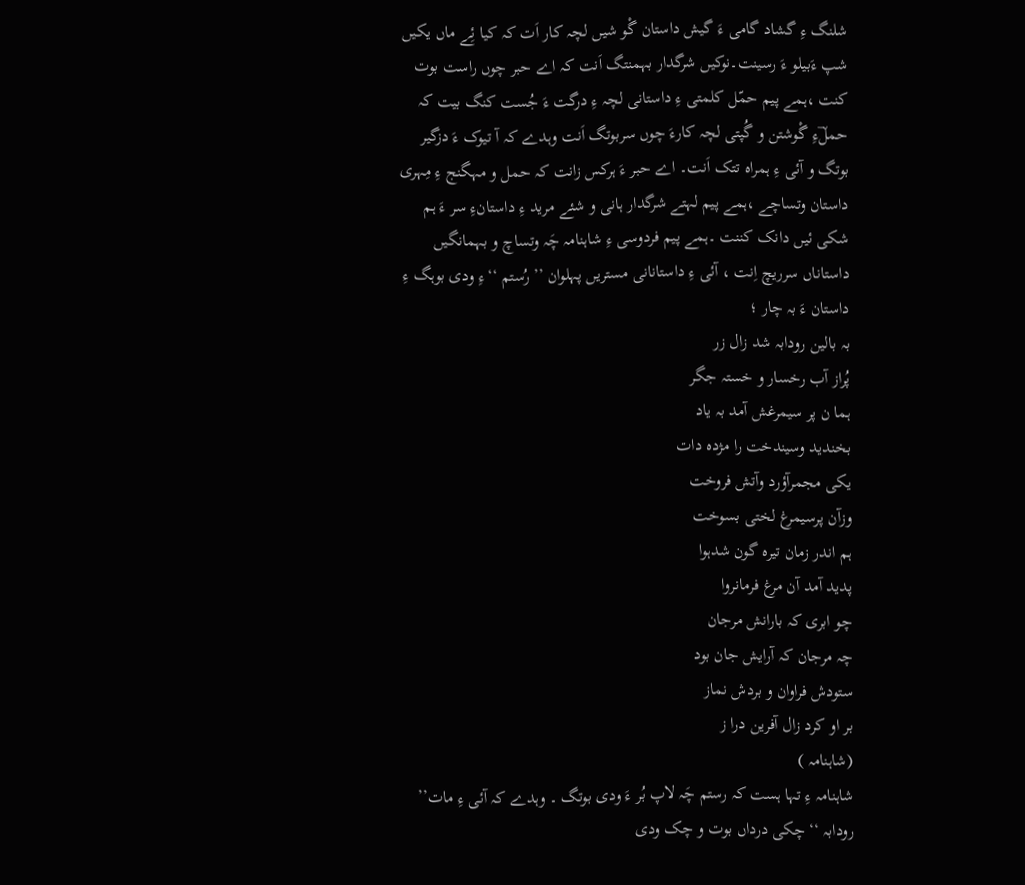شلنگ ءِ گشاد گامی ءَ گیش داستان گْو شیں لچہ کار اَت کہ کیا ئِے ماں یکیں شپ ءَبیلو ءَ رسینت۔نوکیں شرگدار بہمنتگ اَنت کہ اے حبر چوں راست بوت کنت ،ہمے پیم حمّل کلمتی ءِ داستانی لچہ ءِ درگت ءَ جُست کنگ بیت کہ حملؔءِ گْوشتن و گُپتی لچہ کارءَ چوں سربوتگ اَنت وہدے کہ آ تیوک ءَ دزگیر بوتگ و آئی ءِ ہمراہ تتک اَنت۔ اے حبر ءَ ہرکس زانت کہ حمل و مہگنج ءِ مِہری داستان وتساچے ،ہمے پیم لہتے شرگدار ہانی و شئے مرید ءِ داستانءِ سر ءَ ہم شکی ئیں دانک کننت ۔ہمے پیم فردوسی ءِ شاہنامہ چَہ وتساچ و بہمانگیں داستاناں سرریچ اِنت ، آئی ءِ داستانانی مستریں پہلوان ’’ رُستم ‘‘ءِ ودی بوہگ ءِ داستان ءَ بہ چار ؛
بہ بالین رودابہ شد زال زر
پُراز آب رخسار و خستہ جگر
ہما ن پر سیمرغش آمد بہ یاد
بخندید وسیندخت را مژدہ دات
یکی مجمرآؤرد وآتش فروخت
وزآن پرسیمرغ لختی بسوخت
ہم اندر زمان تیرہ گون شدہوا
پدید آمد آن مرغ فرمانروا
چو ابری کہ بارانش مرجان
چہ مرجان کہ آرایش جان بود
ستودش فراوان و بردش نماز
بر او کرد زال آفرین درا ز
(شاہنامہ )
شاہنامہ ءِ تہا ہست کہ رستم چَہ لاپ بُر ءَ ودی بوتگ ۔ وہدے کہ آئی ءِ مات’’ رودابہ ‘‘ چکی درداں بوت و چک ودی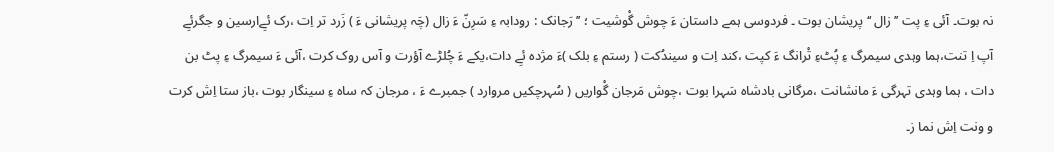نہ بوت۔ آئی ءِ پت ’’ زال ‘‘پریشان بوت ۔ فردوسی ہمے داستان ءَ چوش گْوشیت ؛ ’’ رَجانک : رودابہ ءِ سَرِنّ ءَ زال (چَہ پریشانی ءَ ) زَرد تر اِت ،رک ئےِارسین و جگرئےِ آپ اِ تنت،ہما وہدی سیمرگ ءِ پُٹءِ تْرانگ ءَ کپت ،کند اِت و سیندُکت ( رستم ءِ بلک )ءَ مژدہ ئےِ دات،یکے ءَ چُلڑے آؤرت و آس روک کرت ،آئی ءَ سیمرگ ءِ پٹ بن دات ، ہما وہدی تہرگی ءَ مانشانت ،مرگانی بادشاہ سَہرا بوت ،چوش مَرجان گْواریں ( سُہرچکیں مروارد ) جمبرے ءَ ، مرجان کہ ساہ ءِ سینگار بوت ،باز ستا اِش کرت و ونت اِش نما ز۔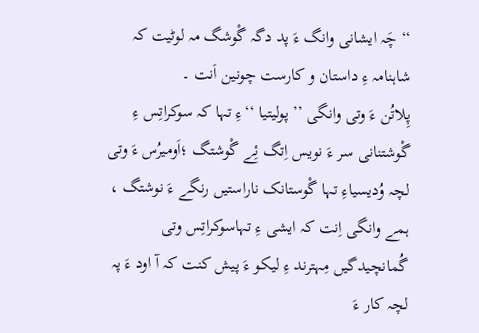‘‘ چَہ ایشانی وانگ ءَ پد دگہ گْوشگ مہ لوٹیت کہ شاہنامہ ءِ داستان و کارست چونین اَنت ۔
پِلاتُن ءَ وتی وانگی ’’ پولیتیا ‘‘ءِ تہا کہ سوکراتِس ءِ گْوشتنانی سر ءَ نویس اِتگ ئِے گْوشتگ ؛اَومیرُس ءَ وتی لچہ وُدیسیاءِ تہا گْوستانک ناراستیں رنگے ءَ نوشتگ ، ہمے وانگی اِنت کہ ایشی ءِ تہاسوکراتِس وتی گُمانچیدگیں مِہترند ءِ لیکو ءَ پیش کنت کہ آ اود ءَ پہ لچہ کار ءَ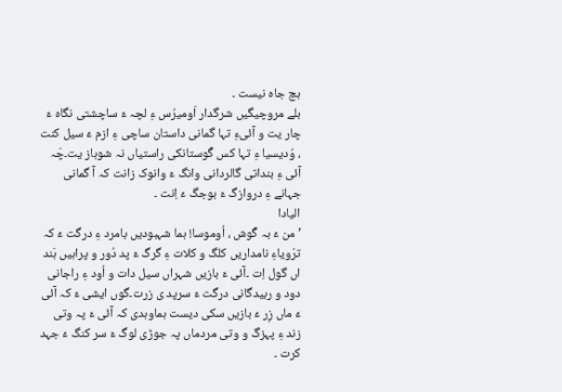ہچ جاہ نیست ۔
بلے مروچیگیں شرگدار اَومیرُس ءِ لچہ ءَ ساچشتی نگاہ ءَ چار یت و آئیءِ تہا گمانی داستان ساچی ءِ ازم ءَ سیل کنت ، وُدیسیا ءِ تہا کس گْوستانکی راستیاں نہ شوہاز یت۔چَہ آئی ءِ بنداتی گالردانی وانگ ءَ وانوک زانت کہ آ گمانی جہانے ءِ دروازگ ءَ بوجگ ءَ اِنت ۔
الیادا
’ من ءَ بہ گْوش ، اُوموسا! ہما شہبودیں بامرد ءِ درگت ءَ کہ ترْویاءِ نامداریں کلگ و کلات ءِ گرگ ءَ پد دُور و پراہیں ہَند اں گول اِت ۔آئی ءَ بازیں شہراں سیل دات و اُود ءِ راجانی دود و ربیدگانی درگت ءَ سرپد ی زرت۔گوں ایشی ءَ کہ آئی ءَ ماں زِر ءَ بازیں سکی دیست ہماوہدی کہ آئی ءَ پہ وتی زند ءِ پہزگ و وتی مردماں پہ جوڑی لوگ ءَ سر کنگ ءَ جہد کرت ۔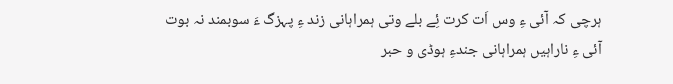ہرچی کہ آئی ءِ وس اَت کرت ئِے بلے وتی ہمراہانی زند ءِ پہزگ ءَ سوبمند نہ بوت آئی ءِ ناراہیں ہمراہانی جندءِ ہوڈی و حبر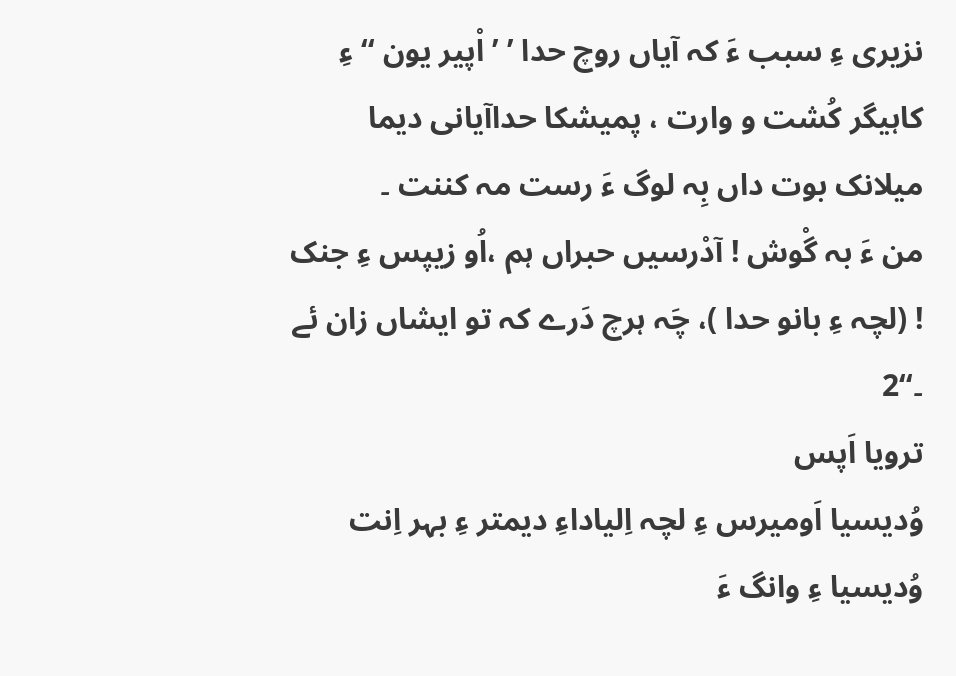نزیری ءِ سبب ءَ کہ آیاں روچ حدا ’ ’ اْپیر یون ‘‘ ءِ کاہیگر کُشت و وارت ، پمیشکا حداآیانی دیما میلانک بوت داں بِہ لوگ ءَ رست مہ کننت ۔
من ءَ بہ گْوش ! آدْرسیں حبراں ہم ،اُو زیپس ءِ جنک ! (لچہ ءِ بانو حدا )، چَہ ہرچ دَرے کہ تو ایشاں زان ئے ۔‘‘2
ترویا اَپس
وُدیسیا اَومیرس ءِ لچہ اِلیاداءِ دیمتر ءِ بہر اِنت وُدیسیا ءِ وانگ ءَ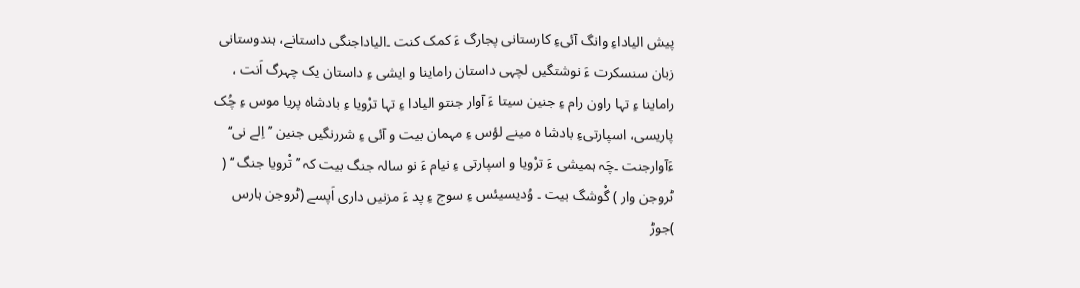پیش الیاداءِ وانگ آئیءِ کارستانی پجارگ ءَ کمک کنت ۔الیاداجنگی داستانے، ہندوستانی زبان سنسکرت ءَ نوشتگیں لچہی داستان راماینا و ایشی ءِ داستان یک چہرگ اَنت ، راماینا ءِ تہا راون رام ءِ جنین سیتا ءَ آوار جنتو الیادا ءِ تہا ترْویا ءِ بادشاہ پریا موس ءِ چُک پاریسی، اسپارتیءِ بادشا ہ مینے لؤس ءِ مہمان بیت و آئی ءِ شررنگیں جنین ’’ اِلے نی‘‘ ءَآوارجنت ۔چَہ ہمیشی ءَ ترْویا و اسپارتی ءِ نیام ءَ نو سالہ جنگ بیت کہ ’’ تْرویا جنگ ‘‘ ( ٹروجن وار ) گْوشگ بیت ۔ وُدیسیئس ءِ سوج ءِ پد ءَ مزنیں داری اَپسے (ٹروجن ہارس )جوڑ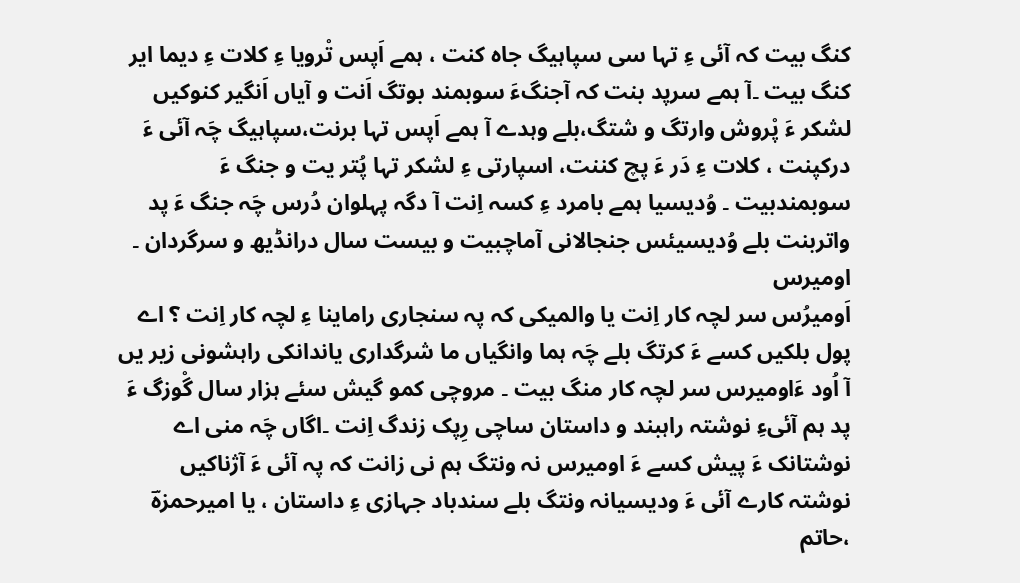کنگ بیت کہ آئی ءِ تہا سی سپاہیگ جاہ کنت ، ہمے اَپس تْرویا ءِ کلات ءِ دیما ایر کنگ بیت ۔آ ہمے سرپد بنت کہ آجنگءَ سوبمند بوتگ اَنت و آیاں اَنگیر کنوکیں لشکر ءَ پْروش وارتگ و شتگ،بلے وہدے آ ہمے اَپس تہا برنت،سپاہیگ چَہ آئی ءَ درکپنت ، کلات ءِ دَر ءَ پچ کننت، اسپارتی ءِ لشکر تہا پُتر یت و جنگ ءَ سوبمندبیت ۔ وُدیسیا ہمے بامرد ءِ کسہ اِنت آ دگہ پہلوان دُرس چَہ جنگ ءَ پد واتربنت بلے وُدیسیئس جنجالانی آماچبیت و بیست سال درانڈیھ و سرگردان ۔
اومیرس
اَومیرُس سر لچہ کار اِنت یا والمیکی کہ پہ سنجاری راماینا ءِ لچہ کار اِنت ؟ اے پول بلکیں کسے ءَ کرتگ بلے چَہ ہما وانگیاں ما شرگداری یاندانکی راہشونی زیر یں آ اُود ءَاومیرس سر لچہ کار منگ بیت ۔ مروچی کمو گیش سئے ہزار سال گْوزگ ءَ پد ہم آئیءِ نوشتہ راہبند و داستان ساچی رِپک زندگ اِنت ۔اگاں چَہ منی اے نوشتانک ءَ پیش کسے ءَ اومیرس نہ ونتگ ہم نی زانت کہ پہ آئی ءَ آژناکیں نوشتہ کارے آئی ءَ ودیسیانہ ونتگ بلے سندباد جہازی ءِ داستان ، یا امیرحمزہؔ ،حاتم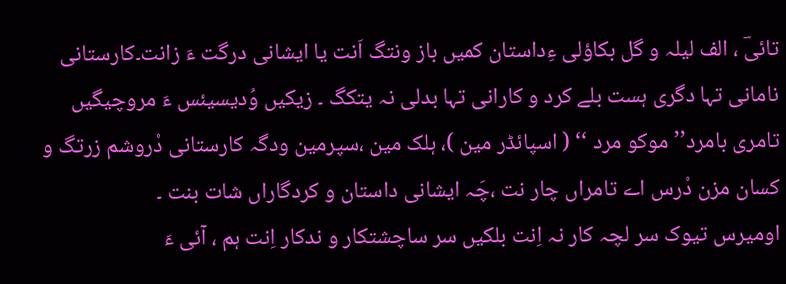تائیؔ ، الف لیلہ و گل بکاؤلی ءِداستان کمیں باز ونتگ اَنت یا ایشانی درگت ءَ زانت۔کارستانی نامانی تہا دگری ہست بلے کرد و کارانی تہا بدلی نہ یتکگ ۔ زیکیں وُدیسیئس ءَ مروچیگیں تامری بامرد’’ موکو مرد ‘‘ ( اسپائڈر مین )، ہلک مین ،سپرمین ودگہ کارستانی دْروشم زرتگ و کسان مزن دْرس اے تامراں چار نت ،چَہ ایشانی داستان و کردگاراں شات بنت ۔
اومیرس تیوک سر لچہ کار نہ اِنت بلکیں سر ساچشتکار و ندکار اِنت ہم ، آئی ءَ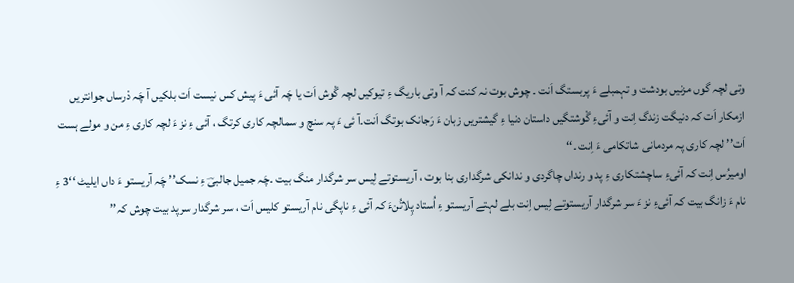وتی لچہ گوں مزنیں بودشت و تہمبلے ءَ پربستگ اَنت ۔ چوش بوت نہ کنت کہ آ وتی باریگ ءِ تیوکیں لچہ گْوش اَت یا چَہ آئی ءَ پیش کس نیست اَت بلکیں آ چَہ دْرساں جوانتریں ازمکار اَت کہ دنیگت زندگ اِنت و آئیءِ گْوشتگیں داستان دنیا ءِ گیشتریں زبان ءَ رَجانک بوتگ اَنت۔آ ئی ءَ پہ سنچ و سمالچہ کاری کرتگ ، آئی ءِ نز ءَ لچہ کاری ءِ من و مولے ہست اَت’’ لچہ کاری پہ مردمانی شاتکامی ءَ اِنت ۔‘‘
اومیرُس اِنت کہ آئیءِ ساچشتکاری ءِ پد و رنداں چاگردی و ندانکی شرگداری بنا بوت ، آریستوتے لِیس سر شرگدار منگ بیت ۔چَہ جمیل جالبیؔ ءِ نسک’’ چَہ آریستو ءَ داں ایلیٹ ‘‘3 ءِ نام ءَ زانگ بیت کہ آئیءِ نز ءَ سر شرگدار آریستوتے لِیس اِنت بلے لہتے آریستو ءِ اُستاد پِلاتُنءَ کہ آئی ءِ ناپگی نام آریستو کلیس اَت ، سر شرگدار سرپد بیت چوش کہ’’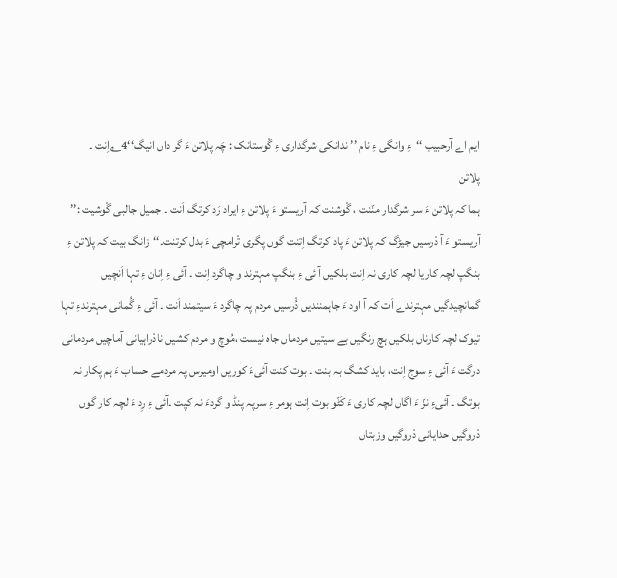ایم اے آرحبیب ‘‘ءِ وانگی ءِ نام ’’ ندانکی شرگداری ءِ گْوستانک : چَہ پلاتن ءَ گر داں انیگ‘‘4؎اِنت ۔
پلاتن
ہما کہ پلاتن ءَ سر شرگدار منّنت ، گْوشنت کہ آریستو ءَ پلاتن ءِ ایراد رَد کرتگ اَنت ۔ جمیل جالبی گْوشیت :’’ آریستو ءَ آ دْرسیں جیڑگ کہ پلاتن ءَ پاد کرتگ اِتنت گوں پگری تْرامچی ءَ بدل کرتنت۔‘‘زانگ بیت کہ پلاتن ءِ بنگپ لچہ کاریا لچہ کاری نہ اِنت بلکیں آ ئی ءِ بنگپ مہترند و چاگرد اِنت ۔ آئی ءِ اِنان ءِ تہا اَنچیں گمانچیدگیں مہترندے اَت کہ آ اود ءَ جاہمنندیں دُْرسیں مردم پہ چاگرد ءَ سیتمند اَنت ۔ آئی ءِ گُمانی مہترندءِ تہا تیوک لچہ کارناں بلکیں ہچ رنگیں بے سیتیں مردماں جاہ نیست ،مُوچ و مردم کشیں نادْراہیانی آماچیں مردمانی درگت ءَ آئی ءِ سوج اِنت، باید کشگ بہ بنت ۔ بوت کنت آئیءَ کوریں اومیرس پہ مردمے حساب ءَ ہم پکار نہ بوتگ ۔ آئیءِ نزّ ءَ اگاں لچہ کاری ءَ کَٹّو بوت اِنت ہومر ءِ سرپہ پنڈ و گردءَ نہ کپت ۔آئی ءِ رِد ءَ لچہ کار گوں دْروگیں حدایانی دْروگیں وزبتاں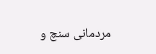مردمانی سنچ و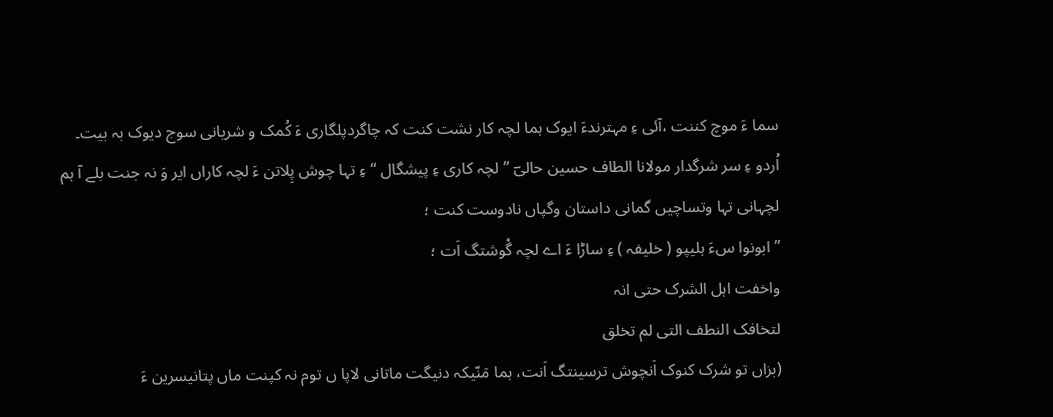سما ءَ موچ کننت ،آئی ءِ مہترندءَ ایوک ہما لچہ کار نشت کنت کہ چاگردپلگاری ءَ کُمک و شریانی سوج دیوک بہ بیت۔
اُردو ءِ سر شرگدار مولانا الطاف حسین حالیؔ ’’ لچہ کاری ءِ پیشگال ‘‘ ءِ تہا چوش پِلاتن ءَ لچہ کاراں ایر وَ نہ جنت بلے آ ہم لچہانی تہا وتساچیں گمانی داستان وگپاں نادوست کنت ؛
’’ ابونوا سءَ ہلیپو ( خلیفہ ) ءِ ساڑا ءَ اے لچہ گْوشتگ اَت ؛
واخفت اہل الشرک حتی انہ
لتخافک النطف التی لم تخلق
(بزاں تو شرک کنوک اَنچوش ترسینتگ اَنت، ہما مَنّیکہ دنیگت ماتانی لاپا ں توم نہ کپنت ماں پتانیسرین ءَ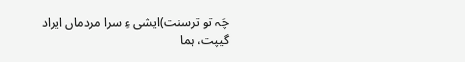چَہ تو ترسنت)ایشی ءِ سرا مردماں ایراد گیپت، ہما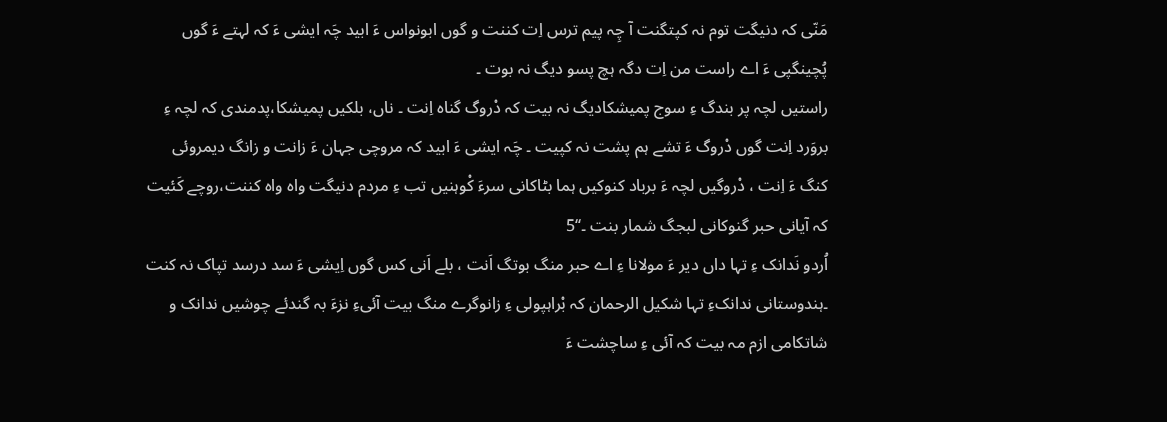مَنّی کہ دنیگت توم نہ کپتگنت آ چِہ پیم ترس اِت کننت و گوں ابونواس ءَ ابید چَہ ایشی ءَ کہ لہتے ءَ گوں پُچینگپی ءَ اے راست من اِت دگہ ہچ پسو دیگ نہ بوت ۔
راستیں لچہ پر بندگ ءِ سوج پمیشکادیگ نہ بیت کہ دْروگ گناہ اِنت ۔ ناں، بلکیں پمیشکا،پدمندی کہ لچہ ءِ بروَرد اِنت گوں دْروگ ءَ تشے ہم پشت نہ کپیت ۔ چَہ ایشی ءَ ابید کہ مروچی جہان ءَ زانت و زانگ دیمروئی کنگ ءَ اِنت ، دْروگیں لچہ ءَ برباد کنوکیں ہما بٹاکانی سرءَ کْوہنیں تب ءِ مردم دنیگت واہ واہ کننت،روچے کَئیت کہ آیانی حبر گنوکانی لبجگ شمار بنت ۔‘‘5
اُردو نَدانک ءِ تہا داں دیر ءَ مولانا ءِ اے حبر منگ بوتگ اَنت ، بلے اَنی کس گوں اِیشی ءَ سد درسد تپاک نہ کنت ۔ہندوستانی ندانکءِ تہا شکیل الرحمان کہ بْراہپولی ءِ زانوگرے منگ بیت آئیءِ نزءَ بہ گندئے چوشیں ندانک و شاتکامی ازم مہ بیت کہ آئی ءِ ساچشت ءَ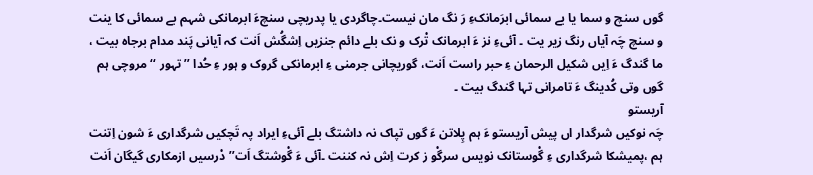گوں سنچ و سما یا بے سمائی ابرَمانکءِ رَ نگ مان نیست۔چاگردی یا پدریچی سنچءَ ابرمانکی شہم بے سمائی کا ینت و سنچ چَہ آیاں رنگ زیر یت ۔ آئیءِ نز ءَ ابرمانک تْرک و نک بلے دائم جنزیں اِشگُش اَنت کہ آیانی پَند مدام برجاہ بیت ، ما گندگ ءَ اِیں شکیل الرحمان ءِ حبر راست اَنت، گوریچانی جرمنی ءِ ابرمانکی گروک و ہور ءِ حُدا ’’تہور ‘‘ مروچی ہم گوں وتی کُدینگ ءَ تامرانی تہا گندگ بیت ۔
آریستو
چَہ نوکیں شرگدار اں پیش آریستو ءَ ہم پِلاتن ءَ گوں تپاک نہ داشتگ بلے آئیءِ ایراد پہ تَچکیں شرگداری ءَ شون اِتنت ہم ،پمیشکا شرگداری ءِ گْوستانک نویس سرگْو ز کرت اِش نہ کننت ۔آئی ءَ گْوشتگ اَت’’ دْرسیں ازمکاری گیگان اَنت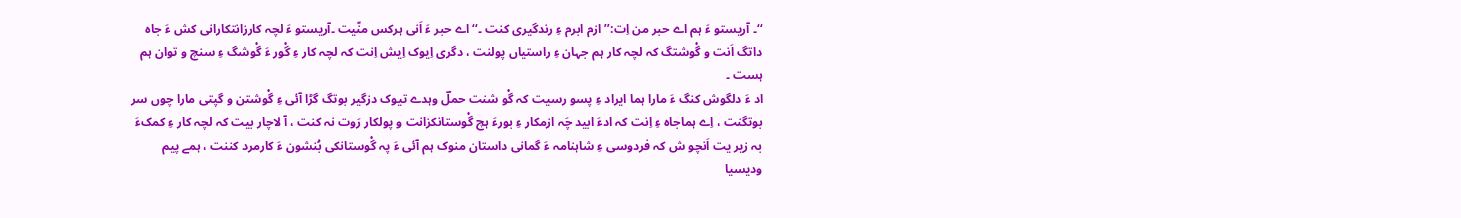‘‘۔ آریستو ءَ ہم اے حبر من اِت:’’ ازم ابرم ءِ رندگیری کنت ۔‘‘اے حبر ءَ اَنی ہرکس منّیت ۔آریستو ءَ لچہ کارزانتکارانی کش ءَ جاہ داتگ اَنت و گْوشتگ کہ لچہ کار ہم جہان ءِ راستیاں پولنت ، دگری اِیوک اِیش اِنت کہ لچہ کار ءِ گْور ءَ گْوشگ ءِ سنچ و توان ہم ہست ۔
اد ءَ دلگوش کنگ ءَ مارا ہما ایراد ءِ پسو رسیت کہ گْو شنت حملؔ وہدے تیوک دزگیر بوتگ گڑا آئی ءِ گْوشتن و گپتی مارا چوں سر بوتگنت ، اِے ہماجاہ ءِ اِنت کہ ادءَ ابید چَہ ازمکار ءِ بورءَ ہچ گْوستانکزانت و پولکار رَوت نہ کنت ، آ لاچار بیت کہ لچہ کار ءِ کمکءَ بہ زیر یت اَنچو ش کہ فردوسی ءِ شاہنامہ ءَ گمانی داستان منوک ہم آئی ءَ پہ گْوستانکی بُنشون ءَ کارمرد کننت ، ہمے پیم ودیسیا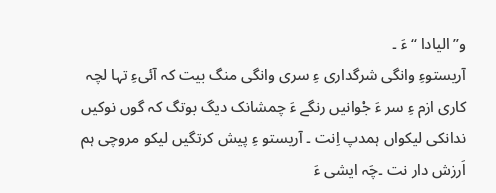و’’الیادا ‘‘ ءَ ۔
آریستوءِ وانگی شرگداری ءِ سری وانگی منگ بیت کہ آئیءِ تہا لچہ کاری ازم ءِ سر ءَ جْوانیں رنگے ءَ چمشانک دیگ بوتگ کہ گوں نوکیں ندانکی لیکواں ہمدپ اِنت ۔ آریستو ءِ پیش کرتگیں لیکو مروچی ہم اَرزش دار نت ۔چَہ ایشی ءَ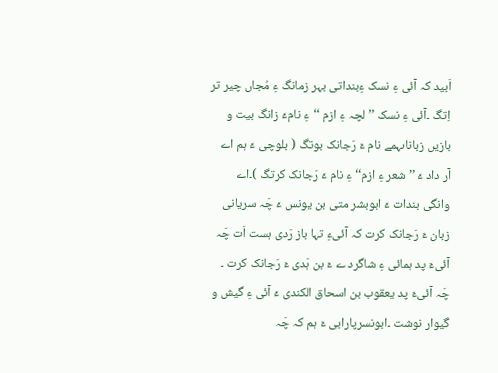اَبید کہ آئی ءِ نسک ءِبنداتی بہر زمانگ ءِ مُجاں چیر تر اِتگ ۔آئی ءِ نسک ’’ لچہ ءِ ازم ‘‘ءِ نامءَ زانگ بیت و بازیں زباناںہمے نام ءَ رَجانک بوتگ ( بلوچی ءَ ہم اے آر داد ءَ ’’ شعر ءِ ازم‘‘ ءِ نام ءَ رَجانک کرتگ )۔اے وانگی بندات ءَ ابوبشر متی بن یونس ءَ چَہ سریانی زبان ءَ رَجانک کرت کہ آئیءِ تہا باز رَدی ہست اَت چَہ آئیءَ پد ہمائی ءِ شاگرد ے ءَ بن ہَدی ءَ رَجانک کرت ۔ چَہ آئیءَ پد یعقوب بن اسحاق الکندی ءَ آئی ءِ گیش و گیوار نوشت ۔ابونسرپارابی ءَ ہم کہ چَہ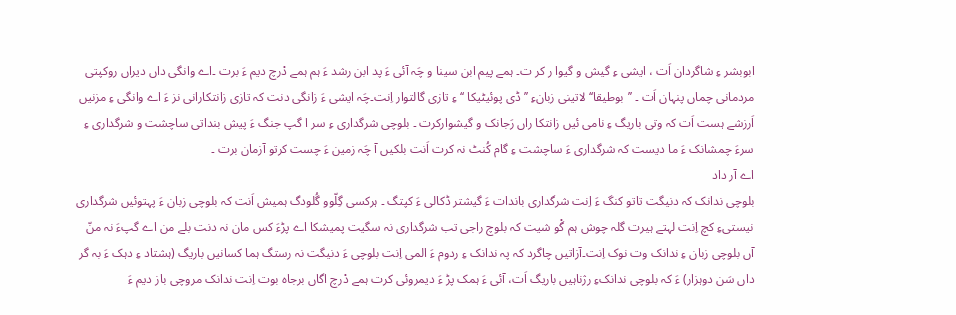ابوبشر ءِ شاگردان اَت ، ایشی ءِ گیش و گیوا ر کر ت۔ ہمے پیم ابن سینا و چَہ آئی ءَ پد ابن رشد ءَ ہم ہمے دْرچ دیم ءَ برت ۔اے وانگی داں دیراں روکپتی مردمانی چماں پنہان اَت ۔ ’’بوطیقا‘‘ لاتینی زبانءِ ’’ڈی پوئیٹیکا ‘‘ ءِ تازی گالتوار اِنت۔چَہ ایشی ءَ زانگی دنت کہ تازی زانتکارانی نز ءَ اے وانگی ءِ مزنیں اَرزشے ہست اَت کہ وتی باریگ ءِ نامی ئیں زانتکا راں رَجانک و گیشوارکرت ۔ بلوچی شرگداری ءِ سر ا گپ جنگ ءَ پیش بنداتی ساچشت و شرگداری ءِ سرءَ چمشانک ءَ ما دیست کہ شرگداری ءَ ساچشت ءِ گام کُنٹ نہ کرت اَنت بلکیں آ چَہ زمین ءَ چست کرتو آزمان برت ۔
اے آر داد
بلوچی ندانک کہ دنیگت تاتو کنگ ءَ اِنت شرگداری باندات ءَ گیشتر ڈکالی ءَ کپتگ ۔ ہرکسی گِلّوو گُلودگ ہمیش اَنت کہ بلوچی زبان ءَ پہتوئیں شرگداری نیستیءِ کچ اِنت لہتے ہیرت گلہ چوش ہم گْو شیت کہ بلوچ راجی تب شرگداری نہ سگیت پمیشکا اے پڑءَ کس مان نہ دنت بلے من اے گپءَ نہ منّ آں بلوچی زبان ءِ ندانک وت نوک اِنت۔آزاتیں چاگرد کہ پہ ندانک ءِ ردوم ءَ المی اِنت بلوچی ءَ دنیگت نہ رستگ ہما کسانیں باریگ (ہشتاد ءِ دہک ءَ بہ گر داں سَن دوہزار) ءَ کہ بلوچی ندانکءِ رژناہیں باریگ اَت، آئی ءَ ہمک پڑ ءَ دیمروئی کرت ہمے دْرچ اگاں برجاہ بوت اِنت ندانک مروچی باز دیم ءَ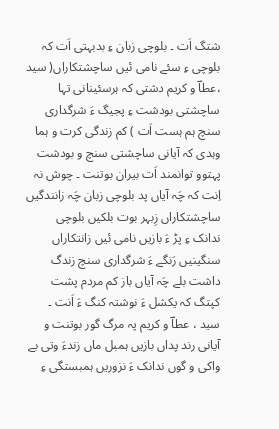شتگ اَت ۔ بلوچی زبان ءِ بدبہتی اَت کہ بلوچی ءِ سئے نامی ئیں ساچشتکاراں( سید ،عطاؔ و کریم دشتی کہ ہرسئینانی تہا ساچشتی بودشت ءِ پجیگ ءَ شرگداری سنچ ہم ہست اَت ) کم زندگی کرت و ہما وہدی کہ آیانی ساچشتی سنچ و بودشت پہتوو توانمند اَت بیران بوتنت ۔ چوش نہ اِنت کہ چَہ آیاں پد بلوچی زبان چَہ زانندگیں ساچشتکاراں زِبہر بوت بلکیں بلوچی ندانک ءِ پڑ ءَ بازیں نامی ئیں زانتکاراں سنگینیں رَنگے ءَ شرگداری سنچ زندگ داشت بلے چَہ آیاں باز کم مردم پشت کپتگ کہ یکشل ءَ نوشتہ کنگ ءَ اَنت ۔ سید ، عطاؔ و کریم پہ مرگ گور بوتنت و آیانی رند پداں بازیں ہمبل ماں زندءَ وتی بے واکی و گوں ندانک ءَ نزوریں ہمبستگی ءِ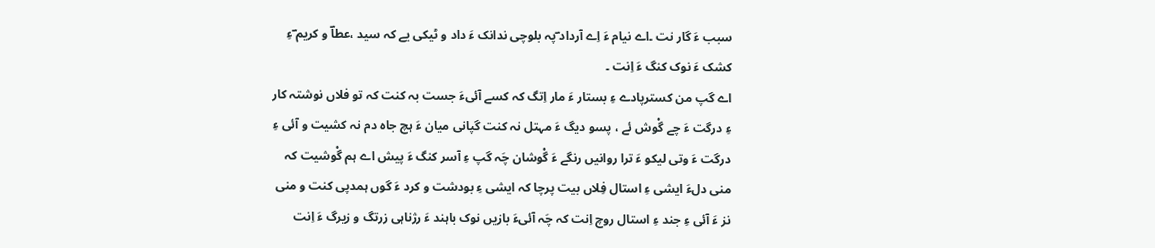سبب ءَ گار نت ۔اے نیام ءَ اِے آرداد ؔپہ بلوچی ندانک ءَ داد و ٹیکی یے کہ سید ،عطاؔ و کریم ؔءِ کشک ءَ نوک کنگ ءَ اِنت ۔
اے گپ من کسترپادے ءِ بستار ءَ مار اِتگ کہ کسے آئیءَ جست بہ کنت کہ تو فلاں نوشتہ کار ءِ درگت ءَ چے گْوش ئے ، پسو دیگ ءَ مہتل نہ کنت گپانی میان ءَ ہچ جاہ دم نہ کشیت و آئی ءِ درگت ءَ وتی لیکو ءَ ترا روانیں رنگے ءَ گْوشان چَہ گپ ءِ آسر کنگ ءَ پیش اے ہم گْوشیت کہ منی دلءَ ایشی ءِ استال فِلاں بیت پرچا کہ ایشی ءِ بودشت و کرد ءَ گوں ہمدپی کنت و منی نز ءَ آئی ءِ جند ءِ استال روچ اِنت کہ چَہ آئیءَ بازیں نوک باہند ءَ رژناہی زرتگ و زیرگ ءَ اِنت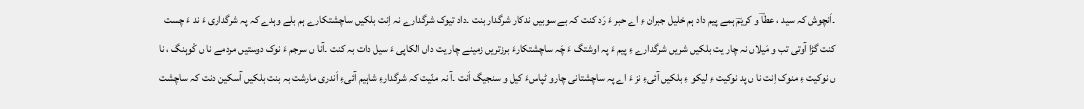۔اَنچوش کہ سید ، عطاؔ و کریمؔ ہمے پیم داد ہم خلیل جبران ءِ اے حبر ءَ رَد کنت کہ بے سوبیں ندکار شرگدار بنت ۔داد تیوک شرگدارے نہ اِنت بلکیں ساچشتکارے ہم بلے وہدے کہ پہ شرگداری ءَ ند ءَ چست کنت گڑا آوتی تب و مَیلاں نہ چار یت بلکیں شریں شرگدارے ءِ پیم ءَ پہ اوشتگ ءَ چَہ ساچشتکارءَ برزتریں زمینے چار یت داں الکاپی ءَ سیل دات بہ کنت ۔آنا ں سرجم ءَ نوک دوستیں مردمے نا ں کْوہنگ ، نا ں نوکیت ءِ منوک اِنت نا ں پد نوکیت ءِ لیکو ءِ بلکیں آئیءِ نز ءَ اے پہ ساچشتانی چارو ٹپاسءَ کیل و سنجیگ اَنت ۔آ نہ منّیت کہ شرگدارءِ شاہیم آئیءِ اَندری مارشت بہ بنت بلکیں آسکین دنت کہ ساچشت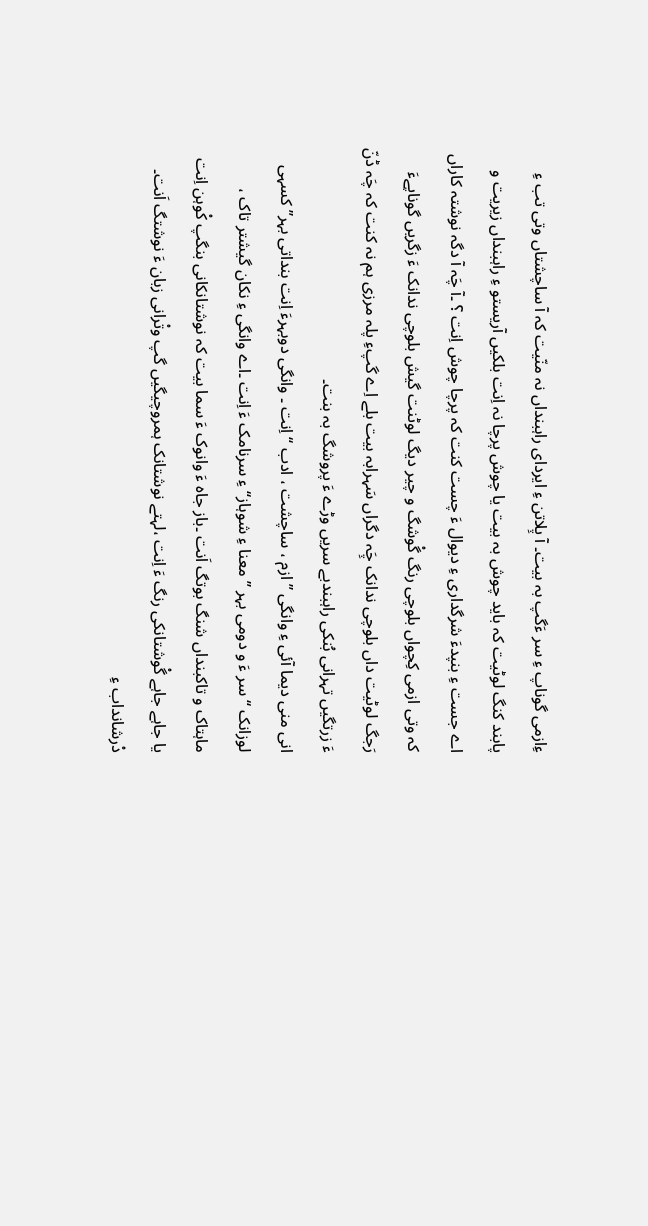ءِازمی گوناپ ءِ سر ءَگپ بہ بیت۔ آ پِلاتن ءِ ایردای راہبنداں نہ منّیت کہ آ ساچشتاں وتی تب ءِ پابند کنگ لوٹیت کہ باید چوش بہ بیت یا چوش پرچا نہ اِنت بلکیں آریستو ءِ راہبنداں زیریت و اے جست ءِ بنپدءَ شرگداری ءِ دیوال ءَ چست کنت کہ پرچا چوش اِنت ؟ ۔آ چَہ آ دگہ نوشتہ کاراں کہ وتی ازمی کِچواں بلوچی رنگ گْوشگ و چیر دیگ لوٹنت گیش بلوچی ندانک ءَ زگریں گوناپےءَ رَجگ لوٹیت داں بلوچی ندانک چَِہ دگراں سَہرابہ بیت بلے اِے گپءِ پلہ مرزی ہم نہ کنت کہ چَہ ڈنّ ءَ زرتگیں تہرانی بُنکی راہبندبے سریں وڑے ءَ پروشگ بہ بنت۔
انی منی دیما آئی ءِ وانگی ’’ ازم ، ساچشت ، ادب ‘‘ اِنت ۔ وانگی دوبہرءَ اِنت بنداتی بہر’’ کسہی لوزانک ‘‘ سر ءَ و دومی بہر ’’معنا ءِ شوہاز‘‘ ءِ سرنامک ءَ اِنت ۔اے وانگی ءِ نکان گیشتر تاک ، ماہتاک و تاکبنداں شنگ بوتگ اَنت ۔باز جاہ ءَ وانوک ءَ سما بیت کہ نوشتانکانی بنگپ کْوہن اِنت یا جاہے جاہے گْوشتانکی رنگ ءَ اِنت ،لہتے نوشتانک ہمروچیگیں گپ وتْرانی زبان ءَ نوشتگ اَنت۔ دْرشانداب ءِ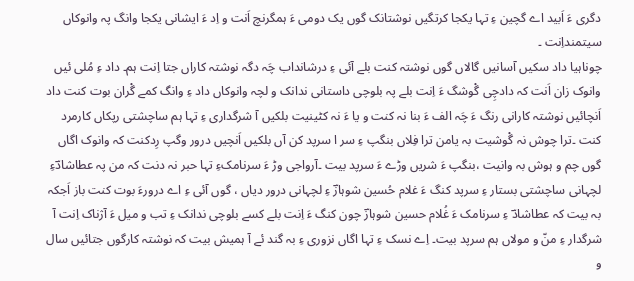دگری ءَ اَبید اے گچین ءِ تہا یکجا کرتگیں نوشتانک گوں یک دومی ءَ ہمگرنچ اَنت و اِد ءَ ایشانی یکجا وانگ پہ وانوکاں سیتمنداِنت ۔
چوناہیا داد سکیں آسانیں گالاں گوں نوشتہ کنت بلے آئی ءِ درشانداب چَہ دگہ نوشتہ کاراں جتا اِنت ہم۔ داد ءِ مُلی ئیں وانوک زان اَنت کہ دادچِی گْوشگ ءَ اِنت بلے پہ بلوچی داستانی ندانک و لچہ وانوکاں داد ءِ وانگ کمے گْران بوت کنت داد اَنچائیں نوشتہ کارانی رنگ ءَ چَہ الف ءَ بنا نہ کنت و یا ءَ نہ کٹینیت بلکیں آ شرگداری ءِ تہا ہم ساچشتی رپکاں کارمرد کنت ۔ترا چوش نہ گْوشیت بہ یامن ترا فِلاں بنگپ ءِ سر ا سرپد کن آں بلکیں اَنچیں درور وگپ رِدکنت کہ وانوک اگاں گوں چم و ہوش بہ وانیت ،بنگپ ءَ شریں وڑے ءَ سرپد بیت ۔آرواجی وڑ ءَ سرنامکءِ تہا حبر نہ دنت کہ من پہ عطاشادؔءِ لچہانی ساچشتی بستار ءِ سرپد کنگ ءَ غلام حُسین شوہازؔ ءِ لچہانی درور دیاں ، گوں آئی ءِ اے درورءَ بوت کنت باز اَجکہ بہ بیت کہ عطاشادؔ ءِ سرنامک ءَ غُلام حسین شوہازؔ چون کنگ ءَ اِنت بلے کسے بلوچی ندانک ءِ تب و میل ءَ آژناک اِنت آ شرگدار ءِ منّ و مولاں ہم سرپد بیت۔ اِے نسک ءِ تہا اگاں نزوری ءِ بہ گند ئے آ ہمیش بیت کہ نوشتہ کارگوں جتائیں سال و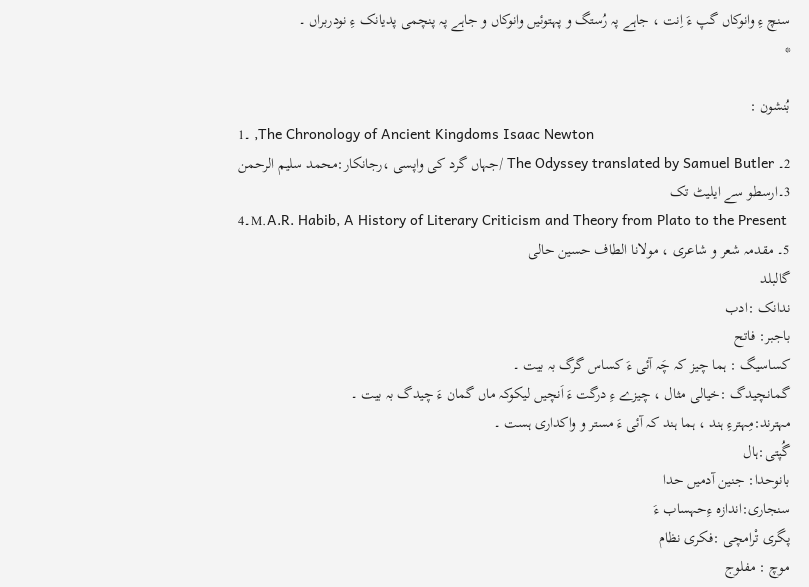سنچ ءِ وانوکاں گپ ءَ اِنت ، جاہے پہ رُستگ و پہتوئیں وانوکاں و جاہے پہ پنچمی پدیانک ءِ نودربراں ۔
*

بُنشون :
1۔ ,The Chronology of Ancient Kingdoms Isaac Newton
2۔ The Odyssey translated by Samuel Butler /جہاں گرد کی واپسی ،رجانکار:محمد سلیم الرحمن
3۔ارسطو سے ایلیٹ تک
4۔M.A.R. Habib, A History of Literary Criticism and Theory from Plato to the Present
5۔ مقدمہ شعر و شاعری ، مولانا الطاف حسین حالی
گالبلد
ندانک :ادب
باجبر: فاتح
کساسیگ : ہما چیز کہ چَہ آئی ءَ کساس گرگ بہ بیت ۔
گمانچیدگ :خیالی مثال ، چیزے ءِ درگت ءَ اَنچیں لیکوکہ ماں گمان ءَ چیدگ بہ بیت ۔
مہترند:مِہترءِ ہند ، ہما ہند کہ آئی ءَ مستر و واکداری ہست ۔
گُپتی:ہال
بانوحدا: جنین آدمیں حدا
سنجاری:اندازہ ءِحہساب ءَ
پگری تْرامچی :فکری نظام
موچ : مفلوج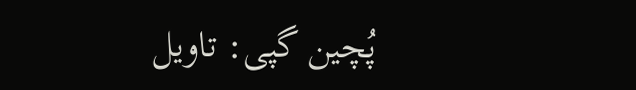پُچین گپی: تاویل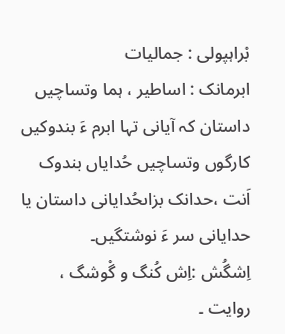بْراہپولی : جمالیات
ابرمانک : اساطیر ، ہما وتساچیں داستان کہ آیانی تہا ابرم ءَ بندوکیں کارگوں وتساچیں حُدایاں بندوک اَنت ،حدانک بزاںحُدایانی داستان یا حدایانی سر ءَ نوشتگیں۔
اِشگُش :اِش کُنگ و گْوشگ ، روایت ۔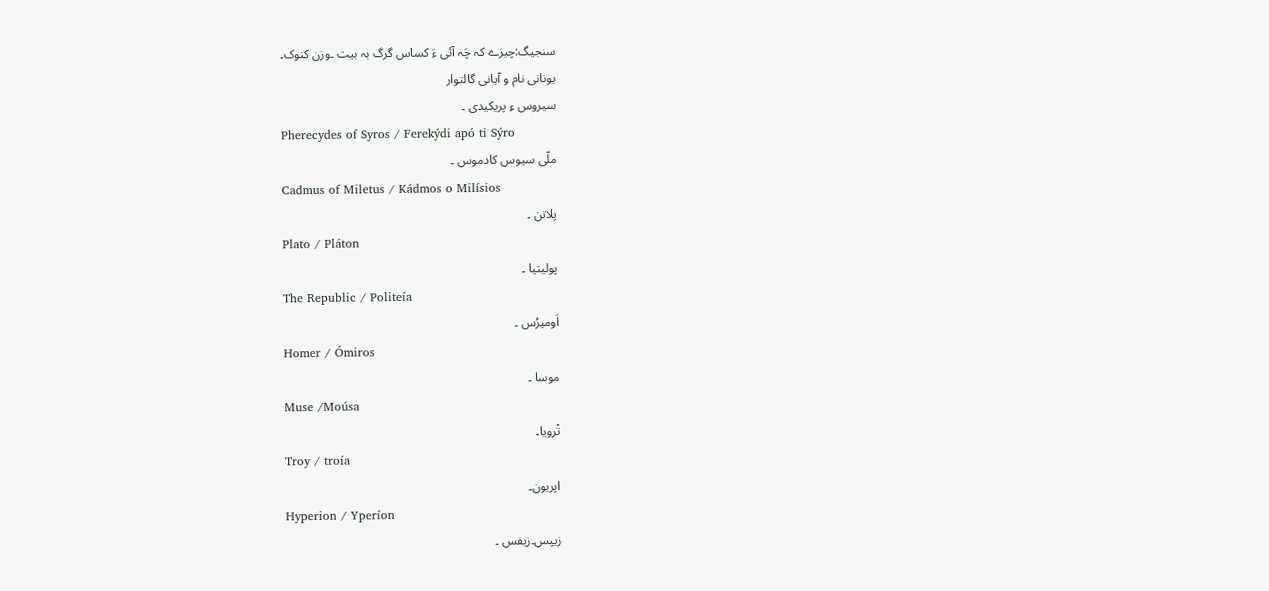سنجیگ:چیزے کہ چَہ آئی ءَ کساس گرگ بہ بیت ۔وزن کنوک۔
یونانی نام و آیانی گالتوار
سیروس ءِ پریکیدی ۔
Pherecydes of Syros / Ferekýdi apó ti Sýro
ملّی سیوس کادموس ۔
Cadmus of Miletus / Kádmos o Milísios
پلاتن ۔
Plato / Pláton
پولیتیا ۔
The Republic / Politeía
اَومیرُس ۔
Homer / Ómiros
موسا ۔
Muse /Moúsa
تْرویا۔
Troy / troía
اپریون۔
Hyperion / Yperíon
زیپس۔زیفس ۔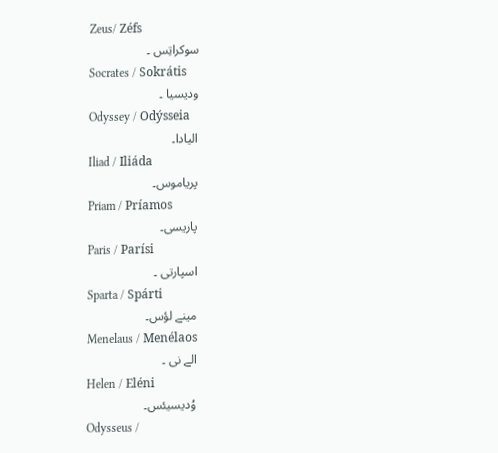Zeus/ Zéfs
سوکراتِس ۔
Socrates / Sokrátis
ودیسیا ۔
Odyssey / Odýsseia
الیادا۔
Iliad / Iliáda
پریاموس۔
Priam / Príamos
پاریسی۔
Paris / Parísi
اسپارتی ۔
Sparta / Spárti
مینے لؤس۔
Menelaus / Menélaos
الے نی ۔
Helen / Eléni
وُدیسیئس۔
Odysseus /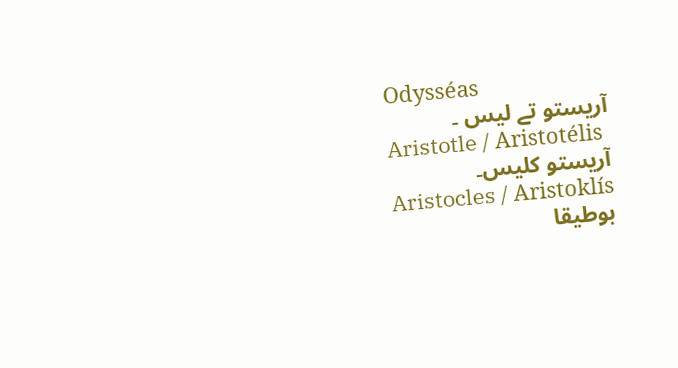Odysséas
آریستو تے لیس ۔
Aristotle / Aristotélis
آریستو کلیس۔
Aristocles / Aristoklís
بوطیقا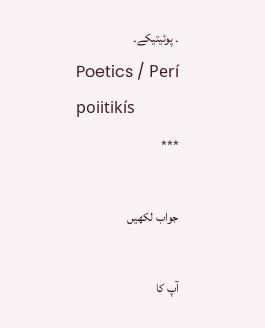۔ پوئیتیکے۔
Poetics / Perí poiitikís
***

جواب لکھیں

آپ کا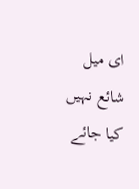ای میل شائع نہیں کیا جائے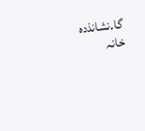گا۔نشانذدہ خانہ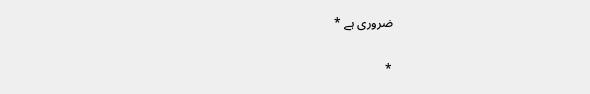ضروری ہے *

*